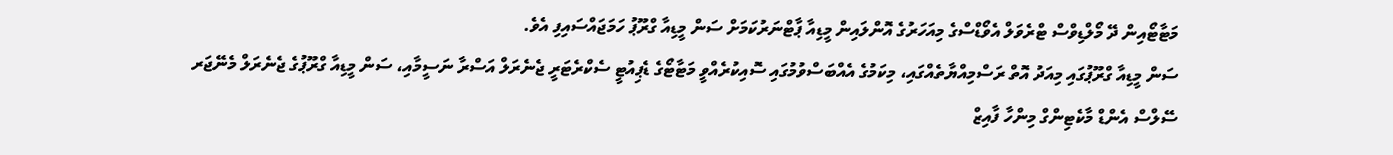މަޓާޓޯއިން ދޭ މޯލްޑިވްސް ޓްރެވަލް އެވޯޑްސްގެ މިއަހަރުގެ އޮންލައިން މީޑިއާ ޕާޓްނަރުކަމަށް ސަން މީޑިއާ ގްރޫޕު ހަމަޖައްސައިފި އެވެ.
ސަން މީޑިއާ ގްރޫޕުގައި މިއަދު އޮތް ރަސްމިއްޔާތެއްގައި، މިކަމުގެ އެއްބަސްވުމުގައި ސޮއިކުރެއްވީ މަޓާޓޯގެ ޑެޕިއުޓީ ސެކްރެޓަރީ ޖެނެރަލް އަސްރާ ނަސީމާއި، ސަން މީޑިއާ ގްރޫޕުގެ ޖެނެރަލް މެނޭޖަރ ސޭލްސް އެންޑް މާކެޓިންގް މިންހާ ފާއިޒް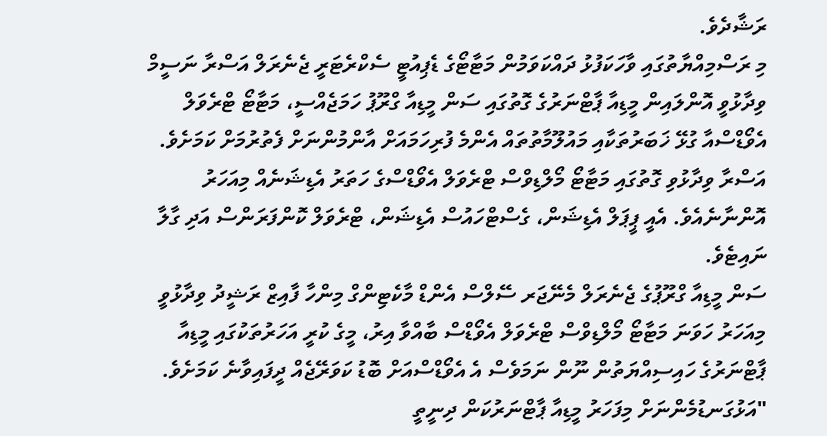ރަޝާދެވެ.
މި ރަސްމިއްޔާތުގައި ވާހަކަފުޅު ދައްކަވަމުން މަޓާޓޯގެ ޑެޕިއުޓީ ސެކްރެޓަރީ ޖެނެރަލް އަސްރާ ނަސީމް ވިދާޅުވީ އޮންލައިން މީޑިއާ ޕާޓްނަރުގެ ގޮތުގައި ސަން މީޑިއާ ގްރޫޕު ހަމަޖެއްސީ، މަޓާޓޯ ޓްރެވަލް އެވޯޑްސްއާ ގުޅޭ ޚަބަރުތަކާއި މައުލޫމާތުތައް އެންމެ ފުރިހަމައަށް އާންމުންނަށް ފެތުރުމަށް ކަމަށެވެ.
އަސްރާ ވިދާޅުވި ގޮތުގައި މަޓާޓޯ މޯލްޑިވްސް ޓްރެވަލް އެވޯޑްސްގެ ހަތަރު އެޑިޝަނެއް މިއަހަރު އޮންނާނެއެވެ. އެއީ ޕީޕަލް އެޑިޝަން، ގެސްޓްހައުސް އެޑިޝަން، ޓްރެވަލް ކޮންފަރަންސް އަދި ގާލާ ނައިޓެވެ.
ސަން މީޑިއާ ގްރޫޕުގެ ޖެނެރަލް މެނޭޖަރ ސޭލްސް އެންޑް މާކެޓިންގް މިންހާ ފާއިޒް ރަޝީދު ވިދާޅުވީ މިއަހަރު ހަވަނަ މަޓާޓޯ މޯލްޑިވްސް ޓްރެވަލް އެވޯޑްސް ބާއްވާ އިރު، މީގެ ކުރީ އަހަރުތަކުގައި މީޑިއާ ޕާޓްނަރުގެ ހައިސިއްޔަތުން ނޫން ނަމަވެސް އެ އެވޯޑްސްއަށް ބޮޑު ކަވަރޭޖެއް ދީފައިވާނެ ކަމަށެވެ.
"އަޅުގަނޑުމެންނަށް މިފަހަރު މީޑިއާ ޕާޓްނަރުކަން ދިނީތީ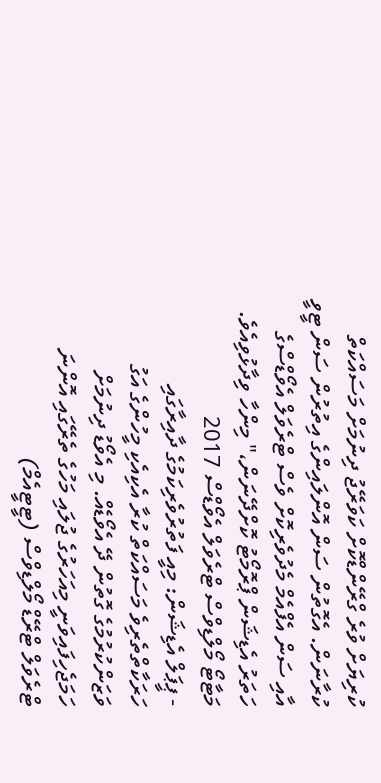ކުރިޔަށް ވުރެ ގްރޭންޑްކޮށް ކަވަރޭޖު ދިނުމަށް މަސައްކަތް ކުރާނަން. އެގޮތުން ސަން އޮންލައިންގެ އިތުރުން ސަން ޓީވީ އާއި ސަން އެފްއެމް މެދުވެރިކޮށް ވެސް ޓްރެވަލް އެވޯޑްސްގެ ހަތަރު އެޑިޝަން ޕްރޮމޯޓު ކޮށްދޭނަން،" މިންހާ ވިދާޅުވިއެވެ.
މަޓާޓޯ މޯލްޑިވްސް ޓްރެވަލް އެވޯޑްސް 2017
- ޕީޕަލް އެޑިޝަން: މިއީ ފަތުރުވެރިކަމުގެ ދާއިރާގައި ހަރަކާތްތެރިވެ މަސައްކަތް ކުރާ އެކިއެކި މީހުންގެ އަގު ވަޒަންކުރުމުގެ ގޮތުން ދޭ އެވޯޑެއް. މި އެވޯޑު ދިނުމަށް ހަމަޖެހިފައިވަނީ މިއަހަރުގެ ޖުލައި މަހުގެ ތެރޭގައި އޮންނަ ޓްރެވަލް ޓްރޭޑް މޯލްޑިވްސް (ޓީޓީއެމް)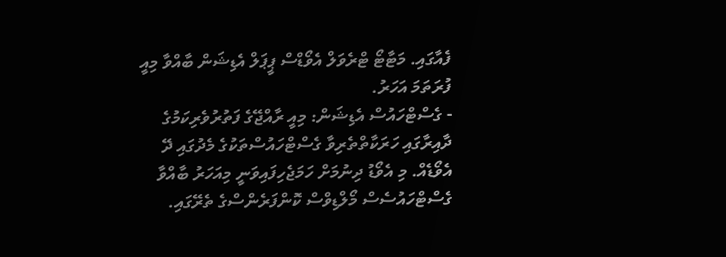ފެއާގައި. މަޓާޓޯ ޓްރެވަލް އެވޯޑްސް ޕީޕަލް އެޑިޝަން ބާއްވާ މިއީ ފުރަތަމަ އަހަރު.
- ގެސްޓްހައުސް އެޑިޝަން: މިއީ ރާއްޖޭގެ ފަތުރުވެރިކަމުގެ ދާއިރާގައި ހަރަކާތްތެރިވާ ގެސްޓްހައުސްތަކުގެ މެދުގައި ދޭ އެވޯޑެއް. މި އެވޯޑު ދިނުމަށް ހަމަޖެހިފައިވަނީ މިއަހަރު ބާއްވާ ގެސްޓްހައުސެސް މޯލްޑިވްސް ކޮންފަރެންސްގެ ތެރޭގައި.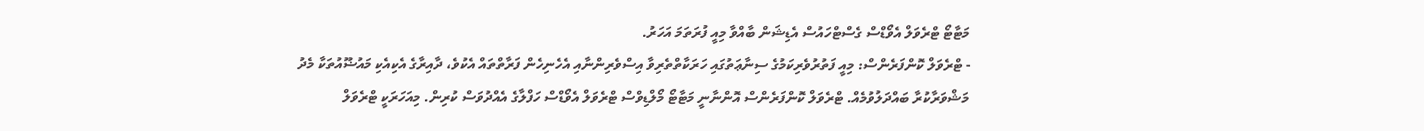މަޓާޓޯ ޓްރެވަލް އެވޯޑްސް ގެސްޓްހައުސް އެޑިޝަން ބާއްވާ މިއީ ފުރަތަމަ އަހަރު.
- ޓްރެވަލް ކޮންފަރެންސް: މިއީ ފަތުރުވެރިކަމުގެ ސިނާޢަތުގައި ހަރަކާތްތެރިވާ އިސްވެރިންނާއި އެހެނިހެން ފަރާތްތައް އެކުވެ، ދާއިރާގެ އެކިއެކި މައުޟޫއުތަކާ މެދު މަޝްވަރާކުރާ ބައްދަލުވުމެއް. ޓްރެވަލް ކޮންފަރެންސް އޮންނާނީ މަޓާޓޯ މޯލްޑިވްސް ޓްރެވަލް އެވޯޑްސް ހަފްލާގެ އެއްދުވަސް ކުރިން. މިއަހަރަކީ ޓްރެވަލް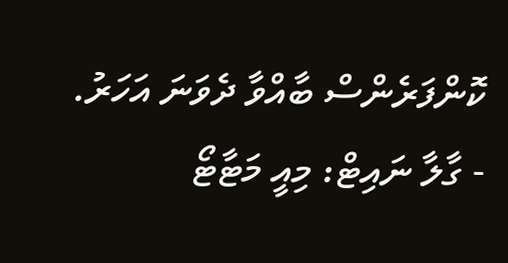ކޮންފަރެންސް ބާއްވާ ދެވަނަ އަހަރު.
- ގާލާ ނައިޓް: މިއީ މަޓާޓޯ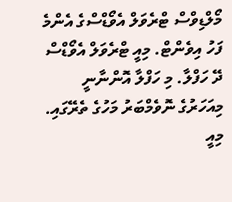މޯލްޑިވްސް ޓްރެވަލް އެވޯޑްސްގެ އެންމެ ފަހު އިވެންޓް. މިއީ ޓްރެވަލް އެވޯޑްސް ދޭ ހަފްލާ. މި ހަފްލާ އޮންނާނީ މިއަހަރުގެ ނޮވެމްބަރު މަހުގެ ތެރޭގައި. މިއީ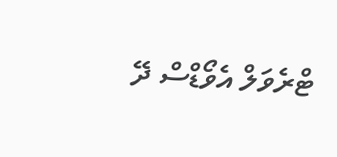ޓްރެވަލް އެވޯޑްސް ދޭ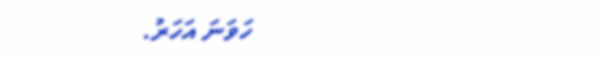ހަވަނަ އަހަރު.